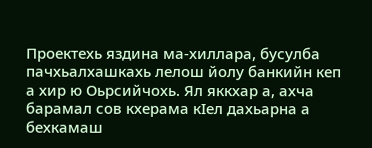Проектехь яздина ма-хиллара, бусулба пачхьалхашкахь лелош йолу банкийн кеп а хир ю Оьрсийчохь. Ял яккхар а, ахча барамал сов кхерама кIел дахьарна а бехкамаш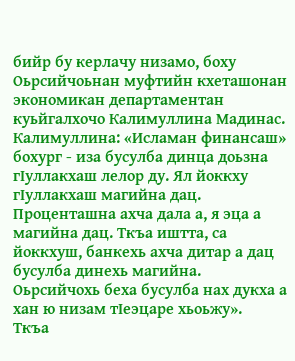бийр бу керлачу низамо, боху Оьрсийчоьнан муфтийн кхеташонан экономикан департаментан куьйгалхочо Калимуллина Мадинас.
Калимуллина: «Исламан финансаш» бохург - иза бусулба динца доьзна гIуллакхаш лелор ду. Ял йоккху гIуллакхаш магийна дац. Проценташна ахча дала а, я эца а магийна дац. Ткъа иштта, са йоккхуш, банкехь ахча дитар а дац бусулба динехь магийна. Оьрсийчохь беха бусулба нах дукха а хан ю низам тIеэцаре хьоьжу».
Ткъа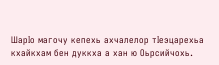ШарIо магочу кепехь ахчалелор тIеэцарехьа кхайкхам бен дуккха а хан ю Оьрсийчохь.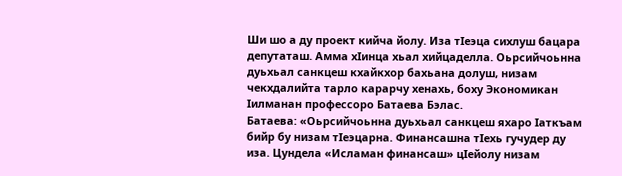Ши шо а ду проект кийча йолу. Иза тIеэца сихлуш бацара депутаташ. Амма хIинца хьал хийцаделла. Оьрсийчоьнна дуьхьал санкцеш кхайкхор бахьана долуш, низам чекхдалийта тарло карарчу хенахь, боху Экономикан Iилманан профессоро Батаева Бэлас.
Батаева: «Оьрсийчоьнна дуьхьал санкцеш яхаро Iаткъам бийр бу низам тIеэцарна. Финансашна тIехь гучудер ду иза. Цундела «Исламан финансаш» цIейолу низам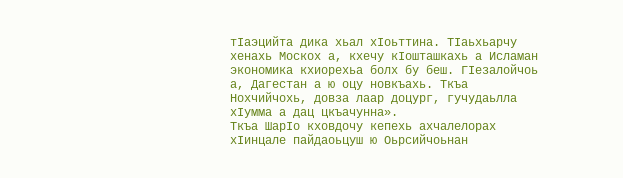тIаэцийта дика хьал хIоьттина. ТIаьхьарчу хенахь Москох а, кхечу кIошташкахь а Исламан экономика кхиорехьа болх бу беш. ГIезалойчоь а, Дагестан а ю оцу новкъахь. Ткъа Нохчийчохь, довза лаар доцург, гучудаьлла хIумма а дац цкъачунна».
Ткъа ШарIо кховдочу кепехь ахчалелорах хIинцале пайдаоьцуш ю Оьрсийчоьнан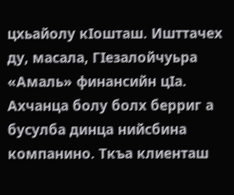цхьайолу кIошташ. Ишттачех ду, масала, ГIезалойчуьра «Амаль» финансийн цIа. Ахчанца болу болх берриг а бусулба динца нийсбина компанино. Ткъа клиенташ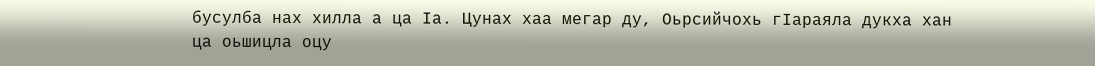бусулба нах хилла а ца Iа. Цунах хаа мегар ду, Оьрсийчохь гIараяла дукха хан ца оьшицла оцу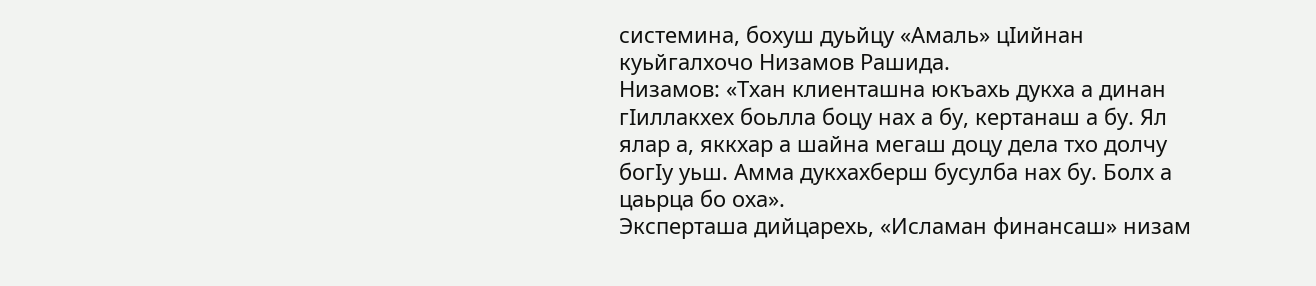системина, бохуш дуьйцу «Амаль» цIийнан куьйгалхочо Низамов Рашида.
Низамов: «Тхан клиенташна юкъахь дукха а динан гIиллакхех боьлла боцу нах а бу, кертанаш а бу. Ял ялар а, яккхар а шайна мегаш доцу дела тхо долчу богIу уьш. Амма дукхахберш бусулба нах бу. Болх а цаьрца бо оха».
Эксперташа дийцарехь, «Исламан финансаш» низам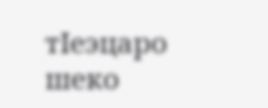тIеэцаро шеко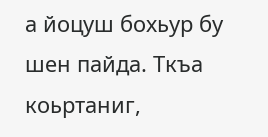а йоцуш бохьур бу шен пайда. Ткъа коьртаниг,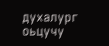духалург оьцучу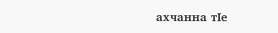ахчанна тIе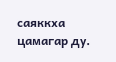саяккха цамагар ду.